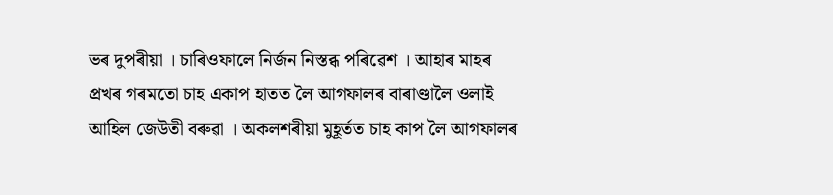ভৰ দুপৰীয়া । চাৰিওফালে নিৰ্জন নিস্তব্ধ পৰিৱেশ । আহাৰ মাহৰ প্ৰখৰ গৰমতো চাহ একাপ হাতত লৈ আগফালৰ বাৰাণ্ডালৈ ওলাই আহিল জেউতী বৰুৱা । অকলশৰীয়া মুহূৰ্তত চাহ কাপ লৈ আগফালৰ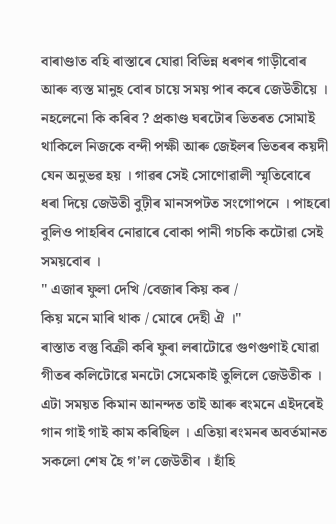বাৰাণ্ডাত বহি ৰাস্তাৰে যোৱা বিভিন্ন ধৰণৰ গাড়ীবোৰ আৰু ব্যস্ত মানুহ বোৰ চায়ে সময় পাৰ কৰে জেউতীয়ে । নহলেনো কি কৰিব ? প্ৰকাণ্ড ঘৰটোৰ ভিতৰত সোমাই থাকিলে নিজকে বন্দী পক্ষী আৰু জেইলৰ ভিতৰৰ কয়দী যেন অনুভৱ হয় । গাৱৰ সেই সোণোৱালী স্মৃতিবোৰে ধৰা দিয়ে জেউতী বুঢ়ীৰ মানসপটত সংগোপনে । পাহৰো বুলিও পাহৰিব নোৱাৰে বোকা পানী গচকি কটোৱা সেই সময়বোৰ ।
" এজাৰ ফুলা দেখি /বেজাৰ কিয় কৰ /
কিয় মনে মাৰি থাক / মোৰে দেহী ঐ ।"
ৰাস্তাত বস্তু বিক্ৰী কৰি ফুৰা লৰাটোৱে গুণগুণাই যোৱা গীতৰ কলিটোৱে মনটো সেমেকাই তুলিলে জেউতীক । এটা সময়ত কিমান আনন্দত তাই আৰু ৰংমনে এইদৰেই গান গাই গাই কাম কৰিছিল । এতিয়া ৰংমনৰ অবৰ্তমানত সকলো শেষ হৈ গ'ল জেউতীৰ । হাঁহি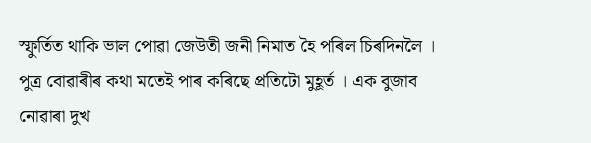স্ফুৰ্তিত থাকি ভাল পোৱা জেউতী জনী নিমাত হৈ পৰিল চিৰদিনলৈ । পুত্ৰ বোৱাৰীৰ কথা মতেই পাৰ কৰিছে প্ৰতিটো মুহূৰ্ত । এক বুজাব নোৱাৰা দুখ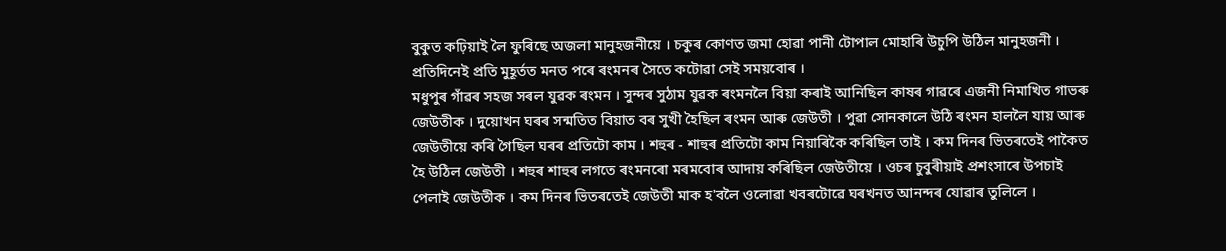বুকুত কঢ়িয়াই লৈ ফুৰিছে অজলা মানুহজনীয়ে । চকুৰ কোণত জমা হোৱা পানী টোপাল মোহাৰি উচুপি উঠিল মানুহজনী । প্ৰতিদিনেই প্ৰতি মুহূৰ্তত মনত পৰে ৰংমনৰ সৈতে কটোৱা সেই সময়বোৰ ।
মধুপুৰ গাঁৱৰ সহজ সৰল যুৱক ৰংমন । সুন্দৰ সুঠাম যুৱক ৰংমনলৈ বিয়া কৰাই আনিছিল কাষৰ গাৱৰে এজনী নিমাখিত গাভৰু জেউতীক । দুয়োখন ঘৰৰ সন্মতিত বিয়াত বৰ সুখী হৈছিল ৰংমন আৰু জেউতী । পুৱা সোনকালে উঠি ৰংমন হাললৈ যায় আৰু জেউতীয়ে কৰি গৈছিল ঘৰৰ প্ৰতিটো কাম । শহুৰ - শাহুৰ প্ৰতিটো কাম নিয়াৰিকৈ কৰিছিল তাই । কম দিনৰ ভিতৰতেই পাকৈত হৈ উঠিল জেউতী । শহুৰ শাহুৰ লগতে ৰংমনৰো মৰমবোৰ আদায় কৰিছিল জেউতীয়ে । ওচৰ চুবুৰীয়াই প্ৰশংসাৰে উপচাই পেলাই জেউতীক । কম দিনৰ ভিতৰতেই জেউতী মাক হ'বলৈ ওলোৱা খবৰটোৱে ঘৰখনত আনন্দৰ যোৱাৰ তুলিলে ।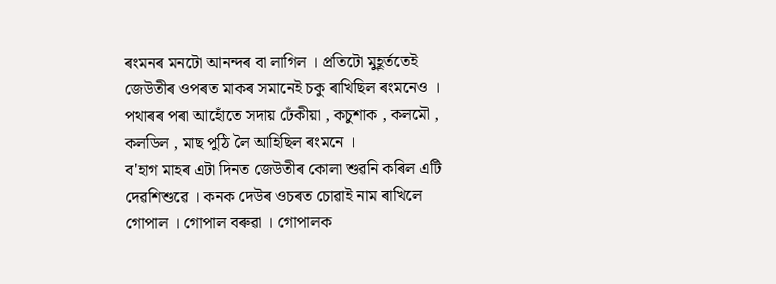ৰংমনৰ মনটো আনন্দৰ বা লাগিল । প্ৰতিটো মুহূৰ্ততেই জেউতীৰ ওপৰত মাকৰ সমানেই চকু ৰাখিছিল ৰংমনেও । পথাৰৰ পৰা আহোঁতে সদায় ঢেঁকীয়া , কচুশাক , কলমৌ , কলডিল , মাছ পুঠি লৈ আহিছিল ৰংমনে ।
ব'হাগ মাহৰ এটা দিনত জেউতীৰ কোলা শুৱনি কৰিল এটি দেৱশিশুৱে । কনক দেউৰ ওচৰত চোৱাই নাম ৰাখিলে গোপাল । গোপাল বৰুৱা । গোপালক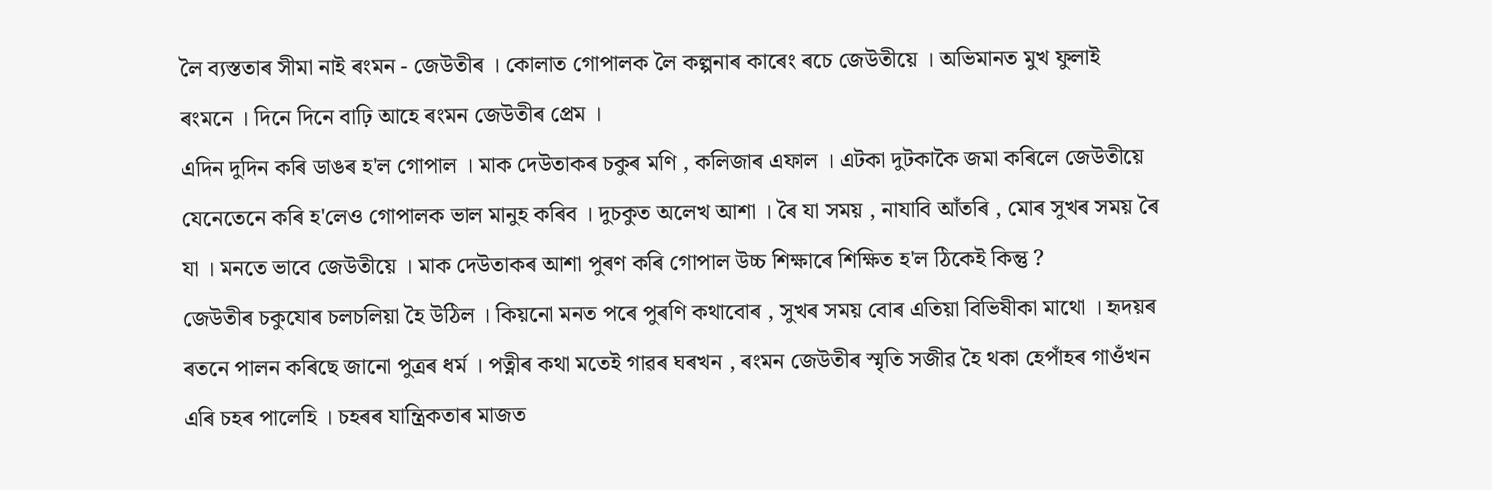লৈ ব্যস্ততাৰ সীমা নাই ৰংমন - জেউতীৰ । কোলাত গোপালক লৈ কল্পনাৰ কাৰেং ৰচে জেউতীয়ে । অভিমানত মুখ ফুলাই ৰংমনে । দিনে দিনে বাঢ়ি আহে ৰংমন জেউতীৰ প্ৰেম ।
এদিন দুদিন কৰি ডাঙৰ হ'ল গোপাল । মাক দেউতাকৰ চকুৰ মণি , কলিজাৰ এফাল । এটকা দুটকাকৈ জমা কৰিলে জেউতীয়ে যেনেতেনে কৰি হ'লেও গোপালক ভাল মানুহ কৰিব । দুচকুত অলেখ আশা । ৰৈ যা সময় , নাযাবি আঁতৰি , মোৰ সুখৰ সময় ৰৈ যা । মনতে ভাবে জেউতীয়ে । মাক দেউতাকৰ আশা পুৰণ কৰি গোপাল উচ্চ শিক্ষাৰে শিক্ষিত হ'ল ঠিকেই কিন্তু ?
জেউতীৰ চকুযোৰ চলচলিয়া হৈ উঠিল । কিয়নো মনত পৰে পুৰণি কথাবোৰ , সুখৰ সময় বোৰ এতিয়া বিভিষীকা মাথো । হৃদয়ৰ ৰতনে পালন কৰিছে জানো পুত্ৰৰ ধৰ্ম । পত্নীৰ কথা মতেই গাৱৰ ঘৰখন , ৰংমন জেউতীৰ স্মৃতি সজীৱ হৈ থকা হেপাঁহৰ গাওঁখন এৰি চহৰ পালেহি । চহৰৰ যান্ত্ৰিকতাৰ মাজত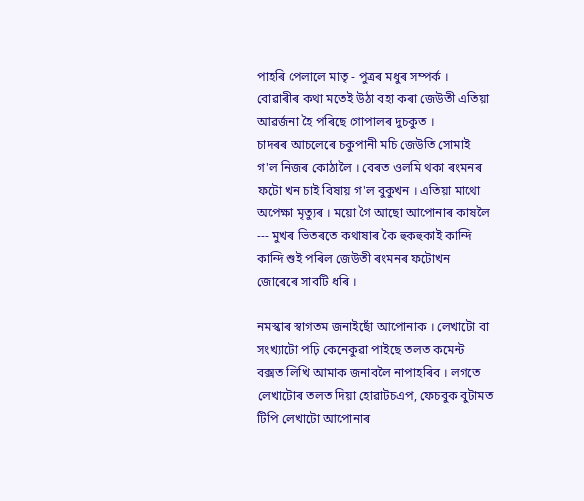পাহৰি পেলালে মাতৃ - পুত্ৰৰ মধুৰ সম্পৰ্ক । বোৱাৰীৰ কথা মতেই উঠা বহা কৰা জেউতী এতিয়া আৱৰ্জনা হৈ পৰিছে গোপালৰ দুচকুত ।
চাদৰৰ আচলেৰে চকুপানী মচি জেউতি সোমাই গ'ল নিজৰ কোঠালৈ । বেৰত ওলমি থকা ৰংমনৰ ফটো খন চাই বিষায় গ'ল বুকুখন । এতিয়া মাথো অপেক্ষা মৃত্যুৰ । ময়ো গৈ আছো আপোনাৰ কাষলৈ --- মুখৰ ভিতৰতে কথাষাৰ কৈ হুকহুকাই কান্দি কান্দি শুই পৰিল জেউতী ৰংমনৰ ফটোখন জোৰেৰে সাবটি ধৰি ।

নমস্কাৰ স্বাগতম জনাইছোঁ আপোনাক । লেখাটো বা সংখ্যাটো পঢ়ি কেনেকুৱা পাইছে তলত কমেন্ট বক্সত লিখি আমাক জনাবলৈ নাপাহৰিব । লগতে লেখাটোৰ তলত দিয়া হোৱাটচএপ, ফেচবুক বুটামত টিপি লেখাটো আপোনাৰ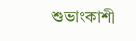শুভাংকাশী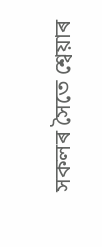সকলৰ সৈতে শ্বেয়াৰ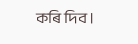কৰি দিব ।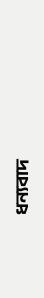ধন্যবাদ